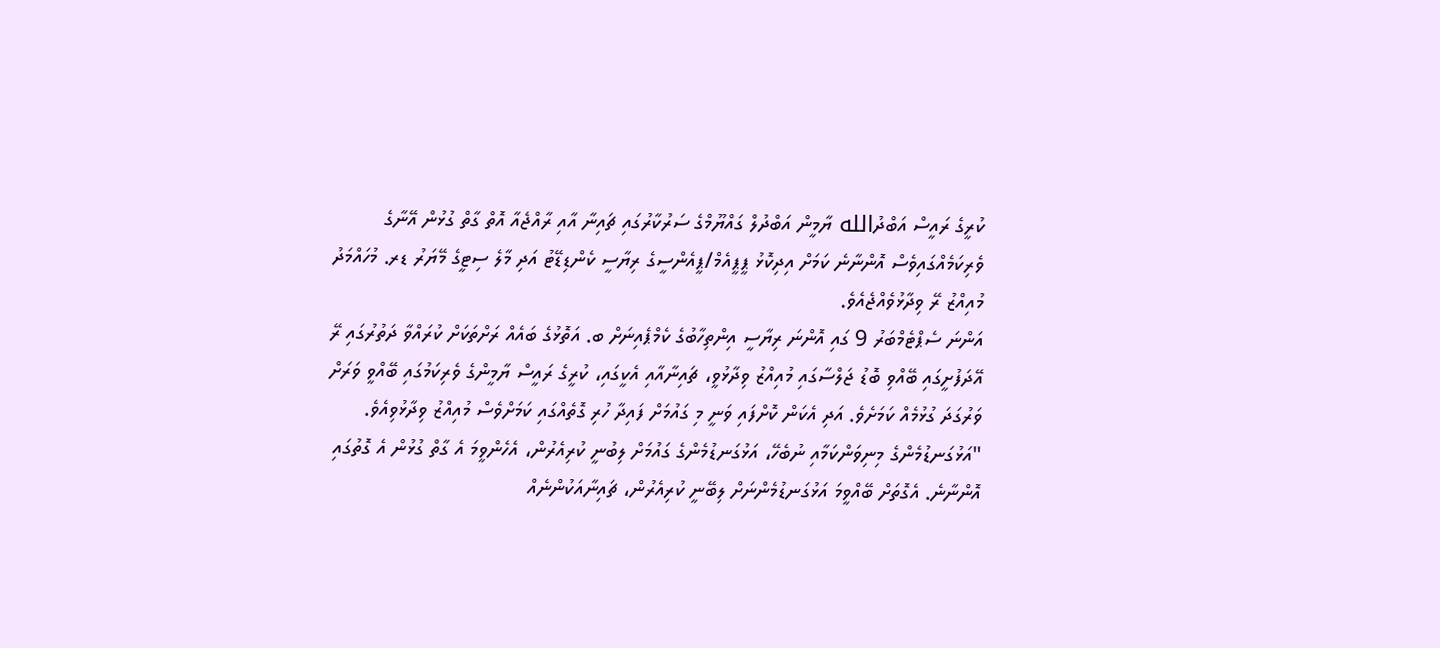ކުރީގެ ރައީސް އަބްދުالله ޔާމީން އަބްދުލް ގައްޔޫމްގެ ސަރުކާރުގައި ޗައިނާ އާއި ރާއްޖެއާ އޮތް ގާތް ގުޅުން އޭނާގެ ވެރިކަމެއްގައިވެސް އޮންނާނެ ކަމަށް އިދިކޮޅު ޕީޕީއެމް/ޕީއެންސީގެ ރިޔާސީ ކެންޑިޑޭޓު އަދި މާލެ ސިޓީގެ މޭޔަރު ޑރ. މުހައްމަދު މުއިއްޒު ރޭ ވިދާޅުވެއްޖެއެވެ.
އަންނަ ސެޕްޓެމްބަރު 9 ގައި އޮންނަ ރިޔާސީ އިންތިހާބުގެ ކެމްޕެއިނަށް ބ. އަތޮޅުގެ ބައެއް ރަށްތަކަށް ކުރައްވާ ދަތުރުގައި ރޭ އޭދަފުށީގައި ބޭއްވި ބޮޑު ޖަލްސާގައި މުއިއްޒު ވިދާޅުވީ، ޗައިނާއާއި އެކީގައި، ކުރީގެ ރައީސް ޔާމީންގެ ވެރިކަމުގައި ބޭއްވީ ވަރަށް ވަރުގަދަ ގުޅުމެއް ކަމަށެވެ. އަދި އެކަން ކޮށްފައި ވަނީ މި ގައުމަށް ފައިދާ ހުރި ގޮތެއްގައި ކަމަށްވެސް މުއިއްޒު ވިދާޅުވިއެވެ.
"އަޅުގަނޑުމެންގެ މިނިވަންކަމާއި ނުބެހޭ، އަޅުގަނޑުމެންގެ ގައުމަށް ލިބުނީ ކުރިއެރުން، އެހެންވީމަ އެ ގާތް ގުޅުން އެ ގޮތުގައި އޮންނާނެ. އެގޮތަށް ބޭއްވީމަ އަޅުގަނޑުމެންނަށް ލިބޭނީ ކުރިއެރުން، ޗައިނާއަކުންނެއް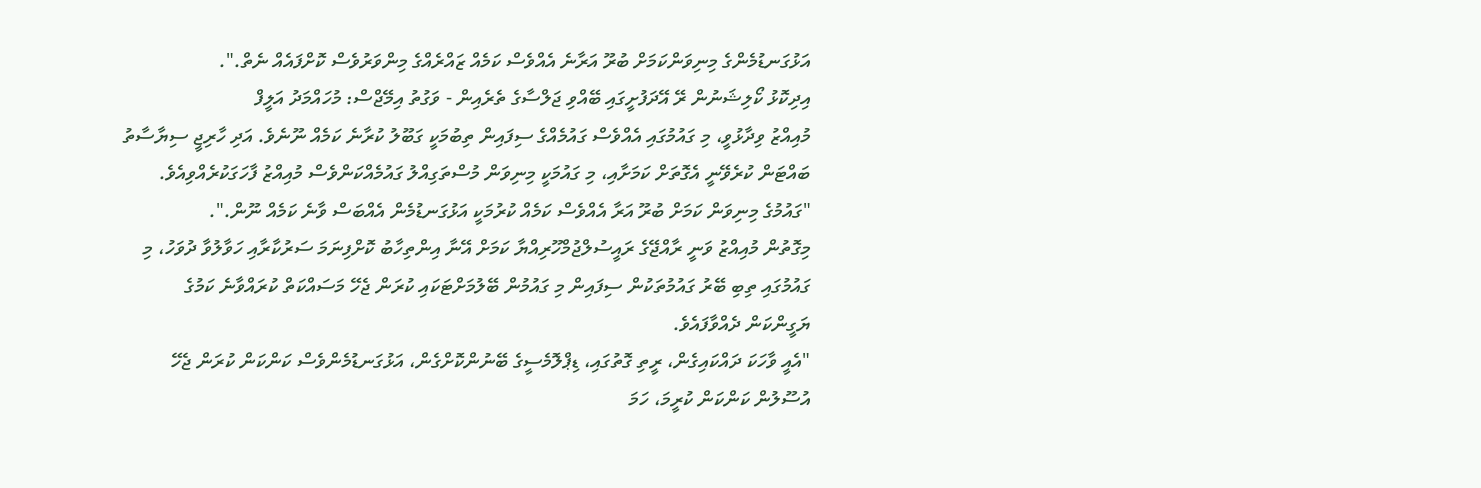އަޅުގަނޑުމެންގެ މިނިވަންކަމަށް ބުރޫ އަރާނެ އެއްވެސް ކަމެއް ޒައްރެއްގެ މިންވަރުވެސް ކޮށްފައެއް ނެތް.".
އިދިކޮޅު ކޯލިޝަނުން ރޭ އޭދަފުށީގައި ބޭއްވި ޖަލްސާގެ ތެރެއިން - ވަގުތު އިމޭޖްސް: މުހައްމަދު އަލީފް
މުއިއްޒު ވިދާޅުވީ، މި ގައުމުގައި އެއްވެސް ގައުމެއްގެ ސިފައިން ތިބުމަކީ ގަބޫލު ކުރާނެ ކަމެއް ނޫނެވެ. އަދި ހާރިޖީ ސިޔާސާތު ބައްޓަން ކުރެވޭނީ އެގޮތަށް ކަމަށާއި، މި ގައުމަކީ މިނިވަން މުސްތަގިއްލު ގައުމެއްކަންވެސް މުއިއްޒު ފާހަގަކުރެއްވިއެވެ.
"ގައުމުގެ މިނިވަން ކަމަށް ބުރޫ އަރާ އެއްވެސް ކަމެއް ކުރުމަކީ އަޅުގަނޑުމެން އެއްބަސް ވާނެ ކަމެއް ނޫން.".
މިގޮތުން މުއިއްޒު ވަނީ ރާއްޖޭގެ ރައީސުލްޖުމްހޫރިއްޔާ ކަމަށް އޭނާ އިންތިހާބު ކޮށްފިނަމަ ސަރުކާރާއި ހަވާލުވާ ދުވަހު، މި ގައުމުގައި ތިބި ބޭރު ގައުމުތަކުން ސިފައިން މި ގައުމުން ބޭލުމަށްޓަކައި ކުރަން ޖެހޭ މަސައްކަތް ކުރައްވާނެ ކަމުގެ ޔަގީންކަން ދެއްވާފައެވެ.
"އެއީ ވާހަކަ ދައްކައިގެން، ރީތި ގޮތުގައި، ޑިޕްލޮމެސީގެ ބޭނުންކޮށްގެން، އަޅުގަނޑުމެންވެސް ކަންކަން ކުރަން ޖެހޭ އުސޫލުން ކަންކަން ކުރީމަ، ހަމަ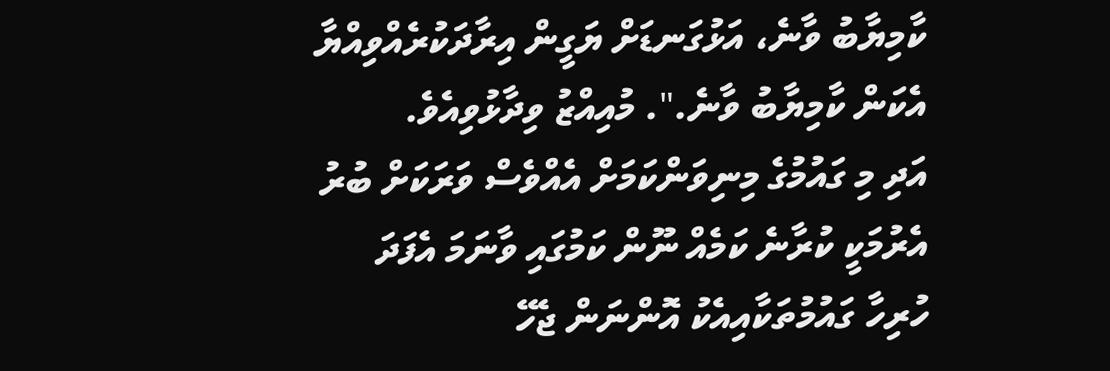ކާމިޔާބު ވާނެ، އަޅުގަނޑަށް ޔަގީން އިރާދަކުރެއްވިއްޔާ އެކަން ކާމިޔާބު ވާނެ.". މުއިއްޒު ވިދާޅުވިއެވެ.
އަދި މި ގައުމުގެ މިނިވަންކަމަށް އެއްވެސް ވަރަކަށް ބުރު އެރުމަކީ ކުރާނެ ކަމެއް ނޫން ކަމުގައި ވާނަމަ އެފަދަ ހުރިހާ ގައުމުތަކާއިއެކު އޮންނަން ޖެހޭ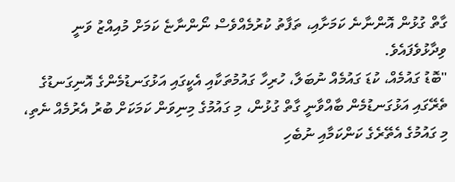ގާތް ގުޅުން އޮންނާނެ ކަމަށާއި، ތަފާތު ކުރުމެއްވެސް ނޯންނާޏެ ކަމަށް މުއިއްޒު ވަނީ ވިދާޅުވެފައެވެ.
"ބޮޑު ގައުމެއް، ކުޑަ ގައުމެއް ނުބަލާ، ހުރިހާ ގައުމުތަކާއި އެކީގައި އަޅުގަނޑުމެންގެ އޮނިގަނޑުގެ ތެރޭގައި އަޅުގަނޑުމެން ބާއްވާނީ ގާތް ގުޅުން، މި ގައުމުގެ މިނިވަން ކަމަކަށް ބުރު އެރުމެއް ނެތި، މި ގައުމުގެ އެތޭރެގެ ކަންކަމާއި ނުބެހި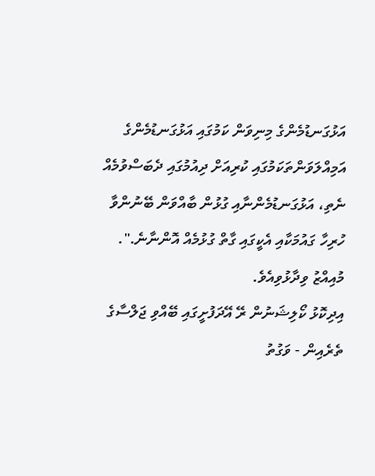އަޅުގަނޑުމެންގެ މިނިވަން ކަމުގައި އަޅުގަނޑުމެންގެ އަމިއްލަވަންތަކަމުގައި ކުރިއަށް ދިއުމުގައި ދެބަސްވުމެއް ނެތި، އަޅުގަނޑުމެންނާއި ގުޅުން ބާއްވަން ބޭނުންވާ ހުރިހާ ގައުމަކާއި އެކީގައި ގާތް ގުޅުމެއް އޮންނާނެ.". މުއިއްޒު ވިދާޅުވިއެވެ.
އިދިކޮޅު ކޯލިޝަނުން ރޭ އޭދަފުށީގައި ބޭއްވި ޖަލްސާގެ ތެރެއިން - ވަގުތު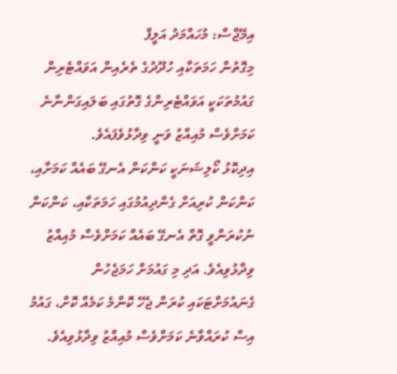އިމޭޖްސް: މުހައްމަދު އަލީފް
މިގޮތުން ހަމަތަކާއި ހުދޫދުގެ ތެރެއިން އަވައްޓެރިން ގައުމުތަކަކީ އަވައްޓެރިންގެ ގޮތުގައި ބަލައިގަންނާނެ ކަމަށްވެސް މުއިއްޒު ވަނީ ވިދާޅުވެފައެވެ.
އިދިކޮޅު ކޯލިޝަނަކީ ކަންކަން އެނގޭ ބައެއް ކަމަށާއި، ކަންކަން ކުރިއަށް ގެންދިއުމުގައި ހަމަތަކާއި، ކަންކަން ނުކުރަންވީ ގޮތް އެނގޭ ބައެއް ކަމަށްވެސް މުއިއްޒު ވިދާޅުވިއެވެ. އަދި މި ގައުމަށް ހަމަޖެހުން ގެނައުމަށްޓަކައި ކުރަން ޖެހޭ ކޮންމެ ކަމެއް ކޮށް، ގައުމު އިސް ކުރައްވާނެ ކަމަށްވެސް މުއިއްޒު ވިދާޅުވިއެވެ.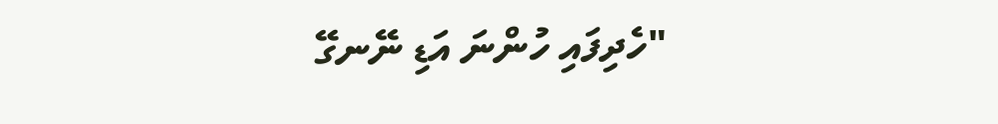"ހެދިފައި ހުންނަ އަޑި ނޭނގޭ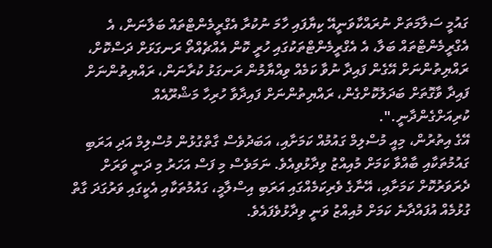ގައުމީ ސަލާމަތަށް ނުރައްކާވަނީއޭ ކިޔާފައި ހާމަ ނުކުރާ އެގްރީމެންޓްތައް ބަލާނަން، އެ އެގްރީމެންޓްތައް ބަލާ، އެ އެގްރީމެންޓްތަކުގައި ހުރީ ކޮން އެއްޗެއްތޯ ރަނގަޅަށް ދަސްކޮށް، ރައްޔިތުންނަށް އޭގެން ފައިދާ ނުވާ ކަމެއް ވިއްޔާމުން ރަނގަޅު ކުރާނަން، ރައްޔިތުންނަށް ފައިދާ ވާގޮތަށް ބަދަލުކޮށްގެން، ރައްޔިތުންނަށް ފައިދާވާ ހުރިހާ މަޝްރޫއެއް ކުރިއަށްގެންދާނީ.".
އޭގެ އިތުރުން، މިއީ މުސްލިމް ގައުމުއް ކަމަށާއި، އަބަދުވެސް ގާތްގުޅުން މުސްލިމް އަދި އަރަބި ގައުމުތަކާއި ބާއްވާ ކަމަށް މުއިއްޒު ވިދާޅުވިއެވެ. ނަމަވެސް މި ފަސް އަހަރު މި ދަނީ ވަރަށް ދެރަވަރުކޮށް ކަމަށާއި، އޭނާގެ ވެރިކަމެއްގައި އަރަބި އިސްލާމީ، ގައުމުތަކާއި އެކީގައި ވަރުގަދަ ގާތް ގުޅުމެއް އުފައްދާނެ ކަމަށް މުއިއްޒު ވަނީ ވިދާޅުވެފައެވެ.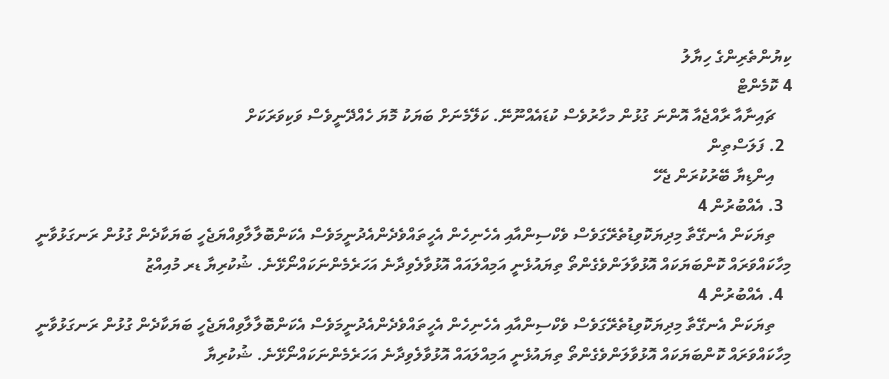ކިޔުންތެރިންގެ ހިޔާލު
4 ކޮމެންޓް
    ޗައިނާއާ ރާއްޖެއާ އޮންނަ ގުޅުން މހާރުވެސް ކުޑައެއްނޫނޭ. ކަލޭމެނަށް ބަޔަކު މޮޔަ ހެއްދޭނީވެސް ވަކިވަރަކަށް
  2. ފަލަސްތިން
    އިންޑިޔާ ބޭރުކުރަން ޖެހޭ
  3. އެއްބުރުން 4
    ތިޔަކަން އެނގޭތާ މިދިޔަކޮވިޑުތެރޭގަވެސް ވެކްސިންއާއި އެހެނިހެން އެހީތައްވެދެންއެދުނީމަވެސް އެކަންބޮލާލާވިއްޔަޖެހީ ބަޔަކާދެން ގުޅުން ރަނގަޅުވާނީ މިހާކައްވަރައް ކޮންބަޔަކައް އޮޅުވާލަންވެގެންތޯ ތިޔައުޅެނީ އަމިއްލައައް އޮޅުވާލެވިދާނެ އަހަރެމެންނަކައްނޯޅޭނެ. ޝުކުރިޔާ ޑރ މުއިއްޒު
  4. އެއްބުރުން 4
    ތިޔަކަން އެނގޭތާ މިދިޔަކޮވިޑުތެރޭގަވެސް ވެކްސިންއާއި އެހެނިހެން އެހީތައްވެދެންއެދުނީމަވެސް އެކަންބޮލާލާވިއްޔަޖެހީ ބަޔަކާދެން ގުޅުން ރަނގަޅުވާނީ މިހާކައްވަރައް ކޮންބަޔަކައް އޮޅުވާލަންވެގެންތޯ ތިޔައުޅެނީ އަމިއްލައައް އޮޅުވާލެވިދާނެ އަހަރެމެންނަކައްނޯޅޭނެ. ޝުކުރިޔާ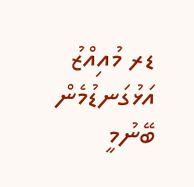ޑރ މުއިއްޒު އަޅުގަނޑުމެން ބޭނުމީ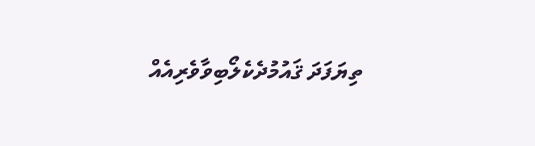ތިޔަފަދަ ޤައުމުދެކެލޯބިވާވެރިއެއް